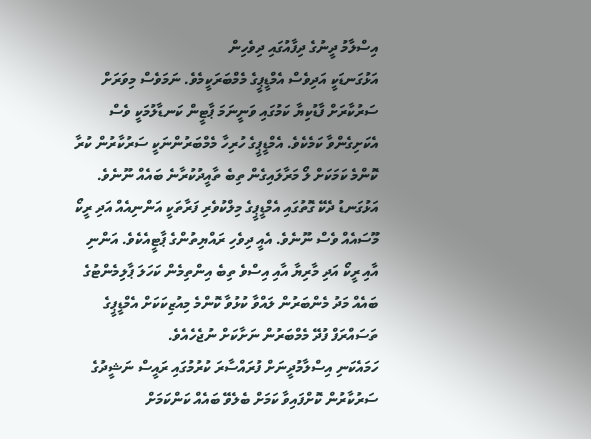އިސްލާމު ދީނުގެ ދިފާއުގައި ދިވެހިން
އަޅުގަނޑަކީ އަދިވެސް އެމްޑީޕީގެ މެމްބަރަކީމެވެ. ނަމަވެސް މިވަރަށް ސަރުކާރަށް ފާޑުކިޔާ ކަމުގައި ވަނީނަމަ ޕާޓީން ކަނޑާލުމަކީ ވެސް އެކަށިގެންވާ ކަމެކެވެ. އެމްޑީޕީގެ ހުރިހާ މެމްބަރުންނަކީ ސަރުކާރުން ކުރާ ކޮންމެ ކަމަކަށް ލޯ މަރާލައިގެން ތިބެ ތާއީދުކުރާނެ ބައެއް ނޫނެވެ. އަޅުގަނޑު ދެކޭ ގޮތުގައި އެމްޑީޕީގެ މިލްކުވެރި ފަރާތަކީ އަންނިއެއް އަދި ރީކޯ މޫސައެއް ވެސް ނޫނެވެ. އެއީ ދިވެހި ރައްޔިތުންގެ ޕާޓީއެކެވެ. އަންނި އާއި ރީކޯ އަދި މާރިޔާ އާއި އިސްވެ ތިބެ އިންތިމެން ކަހަލަ ޕާލިމެންޓުގެ ބައެއް މަދު މެންބަރުން ލައްވާ ކުޅުވާ ކޮންމެ މިއުޒިކަކަށް އެމްޑީޕީގެ ތަސައްރަފް ފުދޭ މެމްބަރުން ނަށާކަށް ނުޖެހެއެވެ.
ހަމައެކަނި އިސްލާމުދީނަށް ފުރައްސާރަ ކުރުމުގައި ރައީސް ނަޝީދުގެ ސަރުކާރުން ކޮށްފައިވާ ކަމަށް ބެލެވޭ ބައެއް ކަންކަމަށް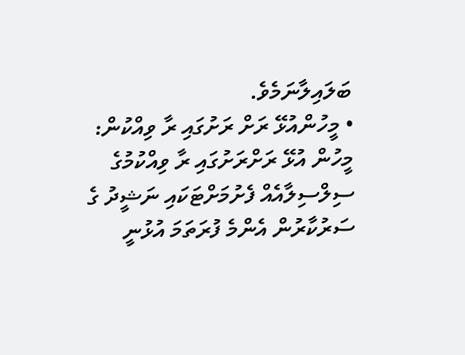ބަލައިލާނަމެވެ.
• މީހުންއުޅޭ ރަށް ރަށުގައި ރާ ވިއްކުން:
މީހުން އުޅޭ ރަށްރަށުގައި ރާ ވިއްކުމުގެ ސިލްސިލާއެއް ފެށުމަށްޓަކައި ނަޝީދު ގެ ސަރުކާރުން އެންމެ ފުރަތަމަ އުޅުނީ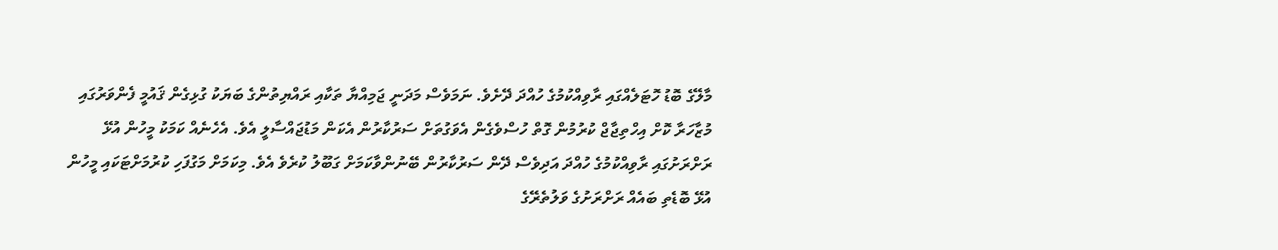މާލޭގެ ބޮޑު ހޮޓަލެއްގައި ރާވިއްކުމުގެ ހުއްދަ ދޭށެވެ. ނަމަވެސް މަދަނީ ޖަމިއްޔާ ތަކާއި ރައްޔިތުންގެ ބަޔަކު ގުޅިގެން ޤައުމީ ފެންވަރުގައި މުޒާހަރާ ކޮށް އިހްތިޖާޖް ކުރުމުން ގޮތް ހުސްވެގެން އެވަގުތަށް ސަރުކާރުން އެކަން މަޑުޖައްސާލީ އެވެ. އެހެނެއް ކަމަކު މީހުން އުޅޭ ރަށްރަށުގައި ރާވިއްކުމުގެ ހުއްދަ އަދިވެސް ދޭން ސަރުކާރުން ބޭނުންވާކަމަށް ގަބޫލު ކުރެވެ އެވެ. މިކަމަށް މަގުފަހި ކުރުމަށްޓަކައި މީހުން އުޅޭ ބޮޑެތި ބައެއް ރަށްރަށުގެ ވަލުތެރޭގެ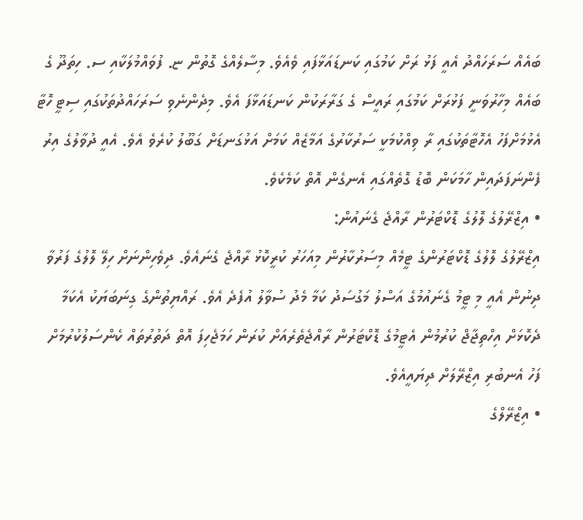ބައެއް ސަރަހައްދު އެއީ ފަޅު ރަށް ކަމުގައި ކަނޑައަޅާފައި ވެއެވެ. މިސާލެއްގެ ގޮތުން ޏ. ފުވައްމުލަކާއި ސ. ހިތަދޫ ގެ ބައެއް މިހާރުވަނީ ފަޅުރަށް ކަމުގައި ރައީސް ގެ ގަރާރަކުން ކަނޑައަޅާފަ އެވެ. މިދެންނެވި ސަރަހައްދުތަކުގައި ސިޓީ ހޮޓާ އެޅުމަށްފަހު އެހޮޓާތަކުގައި ރާ ވިއްކުމަކީ ސަރުކާރުގެ އަމާޒެއް ކަމަށް އަޅުގަނޑަށް ގަބޫލު ކުރެވެ އެވެ. އެއީ ދުވާލުގެ އިރު ފެންނަފަދައިން ހާމަކަން ބޮޑު ގޮތެއްގައި އެނގެން އޮތް ކަމެކެވެ.
• އިޒްރޭލުގެ ލޮލުގެ ޑޮކްޓަރުން ރާއްޖެ ގެނައުން:
އިޒްރޭލުގެ ލޮލުގެ ޑޮކްޓަރުންގެ ޓީމެއް މިސަރުކާރުން މިއަހަރު ކުރީކޮޅު ރާއްޖެ ގެނައެވެ. ދިވެހިންނަށް ހިލޭ ލޮލުގެ ފަރުވާ ދިނުން އެއީ މި ޓީމު ގެނައުމުގެ އަސްލު މަގުސަދު ކަމާ މެދު ސުވާލު އުފެދެ އެވެ. ރައްޔިތުންގެ ގިނަބަޔަކު އެކަމާ ދެކޮޅަށް އިހްތިޖާޖް ކުރުމުން އެޓީމުގެ ޑޮކްޓަރުން ރާއްޖެތެރެއަށް ކުރަން ހަމަޖެހިފަ އޮތް ދަތުރުތައް ކެންސަލުކުރުމަށް ފަހު އެނބުރި އިޒްރޭލަށް ދިޔައީއެވެ.
• އިޒްރޭލްގެ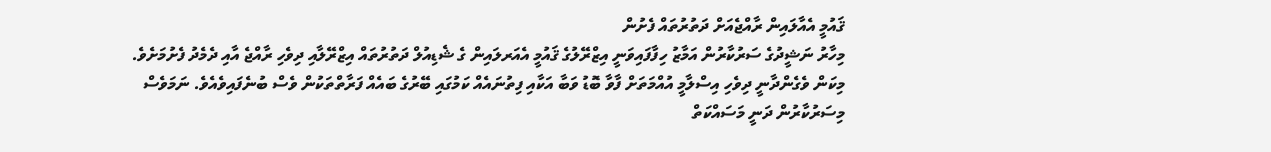ޤައުމީ އެއާލައިން ރާއްޖެއަށް ދަތުރުތައް ފެށުން
މިހާރު ނަޝީދުގެ ސަރުކާރުން އަމާޒު ހިފާފައިވަނީ އިޒްރޭލުގެ ޤައުމީ އެއަރލައިން ގެ ޝެޑިއުލް ދަތުރުތައް އިޒްރޭލާއި ދިވެހި ރާއްޖެ އާއި ދެމެދު ފެށުމަށެވެ. މިކަން ވެގެންދާނީ ދިވެހި އިސްލާމީ އުއްމަތަށް ފާވާ ބޮޑު ވަބާ އަކާއި ފިތުނައެއް ކަމުގައި ބޭރުގެ ބައެއް ފަރާތްތަކުން ވެސް ބުނެފައިވެއެވެ. ނަމަވެސް މިސަރުކާރުން ދަނީ މަސައްކަތް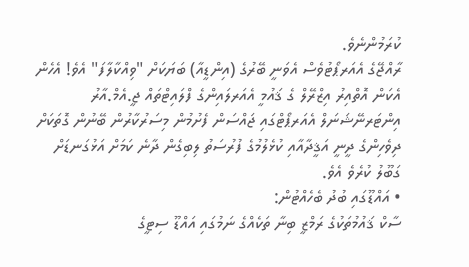ކުރަމުންނެވެ.
ރާއްޖޭގެ އެއަރޕޯޓުވެސް އެވަނީ ބޭރުގެ (އިންޑީއާ) ބަޔަކަށް "ވިއްކާލާފަ" އެވެ! އެހެން އެކަން އޮތްއިރު އިޒްރޭލް ގެ ޤައުމީ އެއަރލައިންގެ ފްލައިޓްތައް ޖީ.އެމް.އާރު އިންޓަރނޭޝަނަލް އެއަރޕޯޓްގައި ޖައްސަން ފެށުމުން މިސަރުކާރުން ބޭނުން ގޮތަކަށް ދިވެހިންގެ ދީނީ އަޤީދާއާއި ކުޅެލުމުގެ ފުރުސަތު ލިބިގެން ދާނެ ކަމަށް އަޅުގަނޑަށް ގަބޫލު ކުރެވެ އެވެ.
• އައްޑޫގައި ބުދު ބެހެއްޓުން:
ސާކް ޤައުމުތަކުގެ ރަމްޒީ ބިނާ ތަކެއްގެ ނަމުގައި އައްޑޫ ސިޓީގެ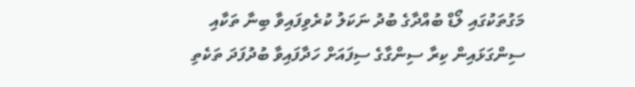މަގުތަކުގައި ލޯޑް ބުއްދާގެ ބުދު ނަކަލު ކުރެވިފައިވާ ބިނާ ތަކާއި ސިންގަޅައިން ކިރާ ސިންގާގެ ސިފައަށް ހަދާފައިވާ ބުދުފަދަ ތަކެތި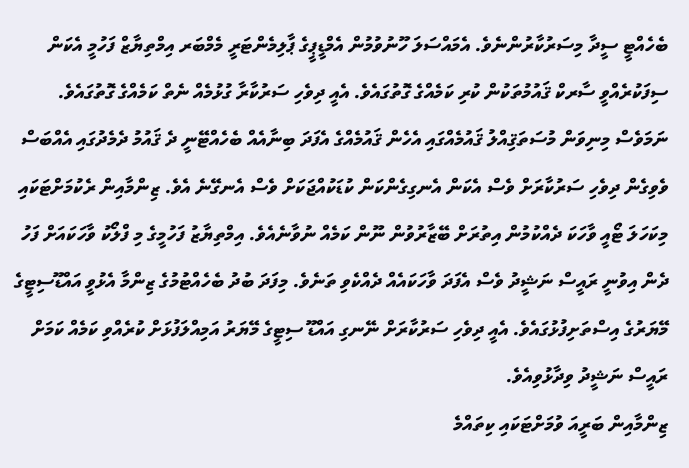ބެހެއްޓީ ސީދާ މިސަރުކާރުންނެވެ. އެމައްސަލަ ހޫނުވުމުން އެމްޑީޕީގެ ޕާލިމެންޓަރީ މެމްބަރ އިމްތިޔާޒް ފަހުމީ އެކަން ސިފަކުރެއްވީ ސާރކް ޤައުމުތަކުން ކުރި ކަމެއްގެ ގޮތުގައެވެ. އެއީ ދިވެހި ސަރުކާރާ ގުޅުމެއް ނެތް ކަމެއްގެ ގޮތުގައެވެ. ނަމަވެސް މިނިވަން މުސަތަޤިއްލު ޤައުމެއްގައި އެހެން ޤައުމެއްގެ އެފަދަ ބިނާއެއް ބެހެއްޓޭނީ ދެ ޤައުމު ދެމެދުގައި އެއްބަސް ވެވިގެން ދިވެހި ސަރުކާރަށް ވެސް އެކަން އެނގިގެންކަން ކުޑަކުއްޖަކަށް ވެސް އެނގޭނެ އެވެ. ޒިންމާއިން ރެކުމަށްޓަކައި މިކަހަލަ ޓޯއީ ވާހަކަ ދެއްކުމުން އިތުރަށް ބޭޒާރުވުން ނޫން ކަމެއް ނުވާނެއެވެ. އިމްތިޔާޒު ފަހުމީގެ މި ފްލޯކު ވާހަކައަށް ފަހު ދެން އިވުނީ ރައީސް ނަޝީދު ވެސް އެފަދަ ވާހަކައެއް ދެއްކެވި ތަނެވެ. މިފަދަ ބުދު ބެހެއްޓުމުގެ ޒިންމާ އެޅުވީ އައްޑޫސިޓީގެ މޭޔަރުގެ އިސްތަށިފުޅުގައެވެ. އެއީ ދިވެހި ސަރުކާރަށް ނޭނގި އައްޑޫ ސިޓީގެ މޭޔަރު އަމިއްލަފުޅަށް ކުރެއްވި ކަމެއް ކަމަށް ރައީސް ނަޝީދު ވިދާޅުވިއެވެ.
ޒިންމާއިން ބަރީއަ ވުމަށްޓަކައި ކިތައްމެ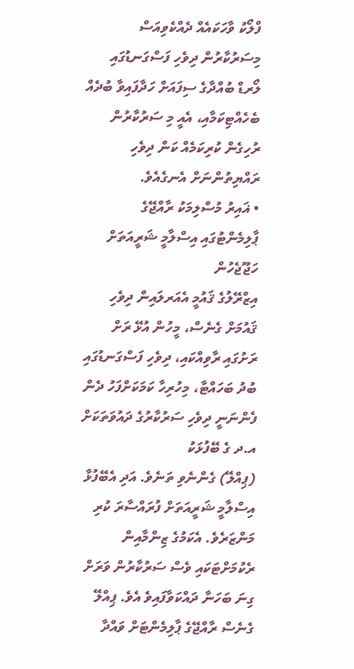ފްލޯކު ވާހަކައެއް ދެއްކެވިއަސް މިސަރުކާރުން ދިވެހި ފަސްގަނޑުގައި ލޯރޑް ބުއްދާގެ ސިފައަށް ހަދާފައިވާ ބުދެއް ބެހެއްޓިކަމާއި، އެއީ މި ސަރުކާރުން ރުހިގެން ކުރިކަމެއް ކަން ދިވެހި ރައްޔިތުންނަށް އެނގެއެވެ.
• ޣައިރު މުސްލިމަކު ރާއްޖޭގެ ޕާލިމެންޓުގައި އިސްލާމީ ޝަރީއަތަށް ހަޖޫޖެހުން
އިޒްރޭލުގެ ޤައުމީ އެއަރލައިން ދިވެހި ޤައުމަށް ގެނެސް، މީހުން އުޅޭ ރަށް ރަށުގައި ރާވިއްކައި، ދިވެހި ފަސްގަނޑުގައި ބުދު ބަހައްޓާ، މިހުރިހާ ކަމަކަށްފަހު ދެން ފެންނަނީ ދިވެހި ސަރުކާރުގެ ދައުވަތަކަށް އ.ދ ގެ ބޭފުޅަކު
(ޕިއްލޭ) ގެންނެވި ތަނެވެ. އަދި އެބޭފުޅާ އިސްލާމީ ޝަރީއަތަށް ފުރައްސާރަ ކުރި މަންޒަރެވެ. އެކަމުގެ ޒިންމާއިން ރެކުމަށްޓަކައި ވެސް ސަރުކާރުން ވަރަށް ގިނަ ބަހަނާ ދައްކަވާފައިވެ އެވެ. ޕިއްލޭ ގެނެސް ރާއްޖޭގެ ޕާލިމެންޓަށް ވައްދާ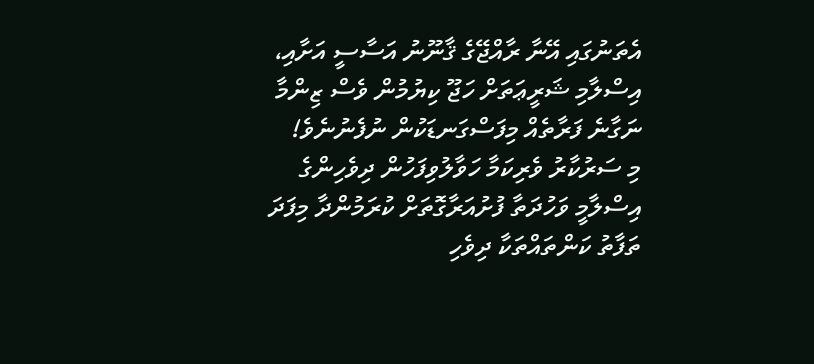އެތަނުގައި އޭނާ ރާއްޖޭގެ ޤާނޫނު އަސާސީ އަށާއި، އިސްލާމި ޝަރީޢަތަށް ހަޖޫ ކިޔުމުން ވެސް ޒިންމާ ނަގާނެ ފަރާތެއް މިފަސްގަނޑަކުން ނުފެނުނެވެ!
މި ސަރުކާރު ވެރިކަމާ ހަވާލުވިފަހުން ދިވެހިންގެ އިސްލާމީ ވަހުދަތާ ފުށުއަރާގޮތަށް ކުރަމުންދާ މިފަދަ ތަފާތު ކަންތައްތަކާ ދިވެހި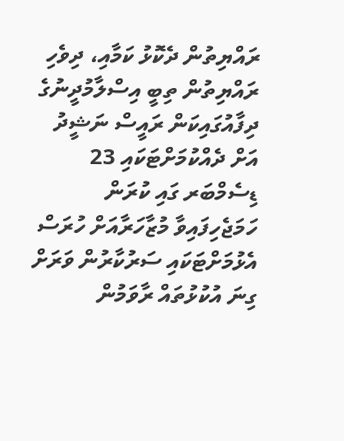ރައްޔިތުން ދެކޮޅު ކަމާއި، ދިވެހި ރައްޔިތުން ތިބީ އިސްލާމުދީނުގެ ދިފާއުގައިކަން ރައީސް ނަޝީދު އަށް ދެއްކުމަށްޓަކައި 23 ޑިސެމްބަރ ގައި ކުރަން ހަމަޖެހިފައިވާ މުޒާހަރާއަށް ހުރަސް އެޅުމަށްޓަކައި ސަރުކާރުން ވަރަށް ގިނަ އުކުޅުތައް ރާވަމުން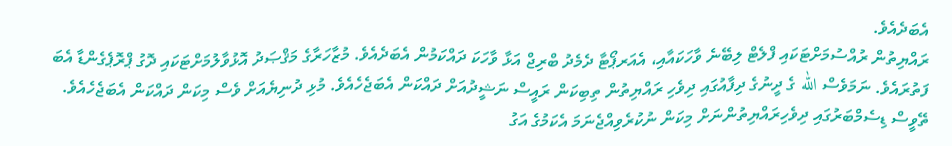އެބަދެއެވެ.
ރައްޔިތުން ރުއްސުމަށްޓަކައި ފްލެޓް ލިބޭނެ ވާހަކައާއި، އެއަރޕޯޓާ ދެމެދު ބްރިޖް އަޅާ ވާހަކަ ދައްކަމުން އެބަދެއެވެ. މުޒާހަރާގެ މަޤްޞަދު އޮޅުވާލުމަށްޓަކައި ދޮގު ޕްރޮޕެގެންޑާ އެބަ ފަތުރައެވެ. ނަމަވެސް الله ގެ ދީނުގެ ދިފާއުގައި ދިވެހި ރައްޔިތުން ތިބިކަން ރައީސް ނަޝީދުއަށް ދައްކަން އެބަޖެހެއެވެ. މުޅި ދުނިޔެއަށް ވެސް މިކަން ދައްކަން އެބަޖެހެއެވެ.
ތޭވީސް ޑިސެމްބަރުގައި ދިވެހިރައްޔިތުންނަށް މިކަން ނުކުރެވިއްޖެނަމަ އެކަމުގެ އަގު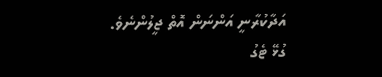އަދާކުރާނީ އަންނަން އޮތް ޖީލުންނެވެ.
ގުޅޭ ޓެގު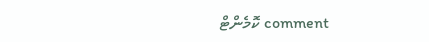comment ކޮމެންޓް